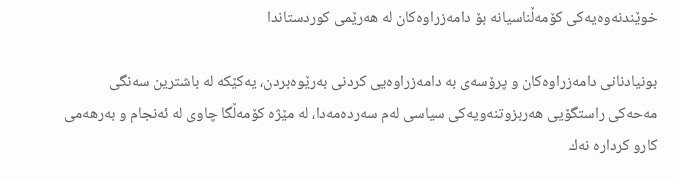خوێندنه‌وه‌یه‌كی كۆمه‌ڵناسیانه‌ بۆ دامه‌زراوه‌كان له‌ هه‌رێمی كوردستاندا

بونیادنانی دامه‌زراوه‌كان و پرۆسه‌ی به‌ دامه‌زراوه‌یی كردنی به‌رێوه‌بردن، یه‌كێكه‌ له‌ باشترین سه‌نگی مه‌حه‌كی راستگۆیی هه‌ربزوتنه‌ویه‌كی سیاسی له‌م سه‌رده‌مه‌دا، له‌ مێژه‌ كۆمه‌ڵگا چاوی له‌ ئه‌نجام و به‌رهه‌می كارو كرداره‌ نه‌ك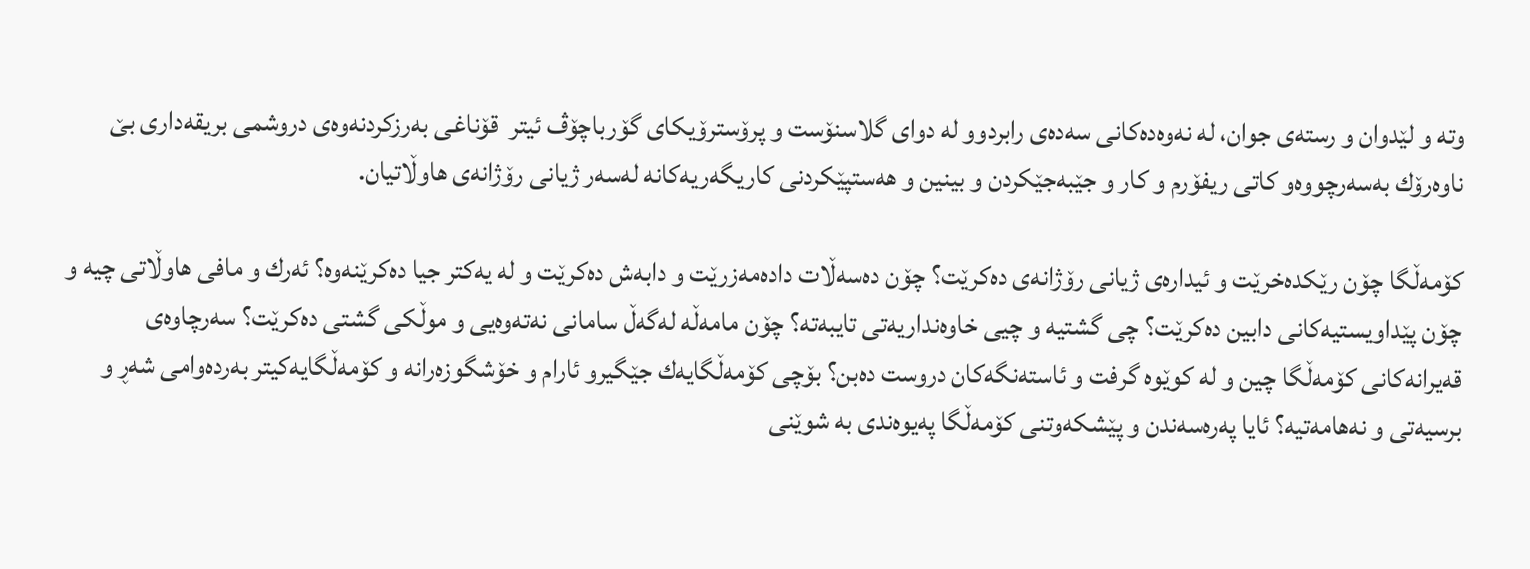وته‌ و لێدوان و رسته‌ی جوان،‌ له‌ نه‌وه‌ده‌كانی سه‌ده‌ی رابردوو له‌ دوای گلاسنۆست و پرۆسترۆیكای گۆرباچۆڤ ئیتر  قۆناغی به‌رزكردنه‌وه‌ی دروشمی بریقه‌داری بێ ناوەرۆك به‌سه‌رچووه‌و كاتی ریفۆرم و كار و جێبه‌جێكردن و بینین و هه‌ستپێكردنی كاریگه‌ریه‌كانه‌ له‌سه‌ر ژیانی رۆژانه‌ی هاوڵاتیان.

كۆمه‌ڵگا چۆن رێكده‌خرێت و ئیداره‌ی ژیانی رۆژانه‌ی ده‌كرێت؟ چۆن ده‌سه‌ڵات داده‌مه‌زرێت و دابه‌ش ده‌كرێت و له‌ یه‌كتر جیا ده‌كرێنه‌وه‌؟ ئه‌رك و مافی هاوڵاتی چیه‌ و چۆن پێداویستیه‌كانی دابین ده‌كرێت؟ چی گشتیه‌ و چیی خاوه‌نداریه‌تی تایبه‌ته‌؟ چۆن مامه‌ڵه‌ له‌گه‌ڵ سامانی نه‌ته‌وه‌یی و موڵكی گشتی ده‌كرێت؟ سه‌رچاوه‌ی قه‌یرانه‌كانی كۆمه‌ڵگا چین و له‌ كوێوه‌ گرفت و ئاسته‌نگه‌كان دروست ده‌بن؟ بۆچی كۆمه‌ڵگایه‌ك جێگیرو ئارام و خۆشگوزه‌رانه‌ و كۆمه‌ڵگایه‌كیتر به‌رده‌وامی شه‌ڕ و برسیه‌تی و نه‌هامه‌تیه‌؟ ئایا په‌ره‌سه‌ندن و پێشكه‌وتنی كۆمه‌ڵگا په‌یوه‌ندی به‌ شوێنی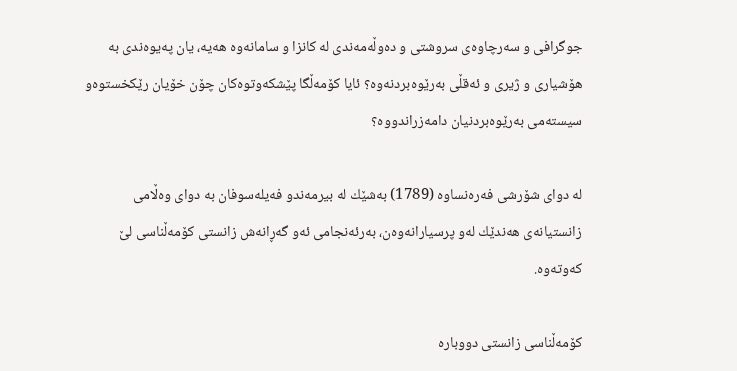جوگرافی و سه‌رچاوه‌ی سروشتی و ده‌وڵه‌مه‌ندی له‌ كانزا و سامانه‌وه‌ هه‌یه،‌ یان په‌یوه‌ندی به‌ هۆشیاری و ژیری و ئه‌قڵی به‌رێوه‌بردنه‌وه‌؟ ئایا كۆمه‌ڵگا پێشكه‌وتوه‌كان چۆن خۆیان رێكخستوه‌و سیسته‌می به‌رێوه‌بردنیان دامه‌زراندووه‌؟

له‌ دوای شۆرشی فه‌ره‌نساوه‌ (1789) به‌شێك له‌ بیرمه‌ندو فه‌یله‌سوفان به‌ دوای وه‌ڵامی زانستیانه‌ی هه‌ندێك له‌و پرسیارانه‌وه‌ن، به‌رئه‌نجامی ئه‌و گه‌ڕانه‌ش زانستی كۆمه‌ڵناسی لێ كه‌وته‌وه‌.

كۆمه‌ڵناسی زانستی دووباره‌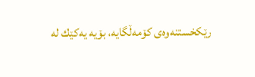رێكخستنه‌وه‌ی كۆمه‌ڵگایه‌، بۆیه‌ یه‌كێك له‌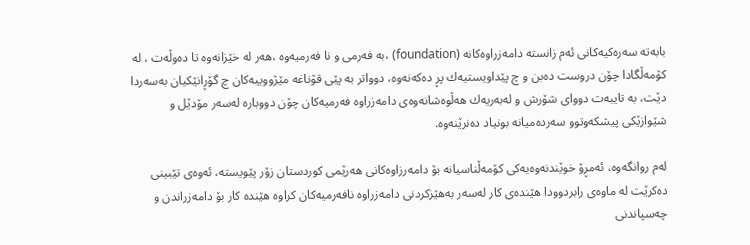بابه‌ته‌ سه‌ره‌كیه‌كانی ئه‌م زانسته‌ دامه‌زراوه‌كانه‌ (foundation) ،به‌ فه‌رمی و نا فه‌رمیه‌وه‌ ،هه‌ر له‌ خێزانه‌وه‌ تا ده‌وڵه‌ت ، له‌ كۆمه‌ڵگادا چۆن دروست ده‌بن و چ پێداویستیه‌ك پڕ ده‌كه‌نه‌وه‌، دوواتر به‌ پێی قۆناغه‌ مێژووییه‌كان چ گۆڕانێكیان به‌سه‌ردا دێت، به‌ تایبه‌ت دووای شۆرش و له‌به‌ریه‌ك هه‌ڵوه‌شانه‌وه‌ی دامه‌زراوه‌ فه‌رمیه‌كان چۆن دووباره‌ له‌سه‌ر مۆدێل و شێوازێكی پیشكه‌وتوو سه‌رده‌میانه‌ بونیاد ده‌نرێنه‌وه‌.

له‌م روانگه‌وه‌، ئه‌مڕۆ خوێندنه‌وه‌یه‌كی كۆمه‌ڵناسیانه‌ بۆ دامه‌رزاوه‌كانی هه‌رێمی كوردستان زۆر پێویسته‌، ئه‌وه‌ی تێبینی ده‌كرێت له‌ ماوه‌ی رابردوودا هێنده‌ی كار له‌سه‌ر به‌هێزكردنی دامه‌زراوه‌ نافه‌رمیه‌كان كراوه‌ هێنده‌ كار بۆ دامه‌زراندن و چه‌سپاندنی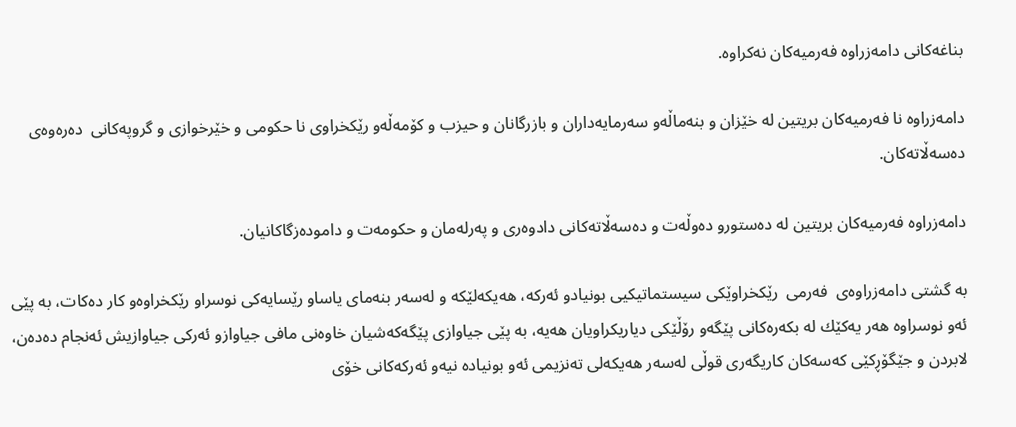بناغه‌كانی دامه‌زراوه‌ فه‌رمیه‌كان نه‌كراوه‌.

دامه‌زراوه‌ نا فه‌رمیه‌كان بریتین له‌ خێزان و بنه‌ماڵه‌و سه‌رمایه‌داران و بازرگانان و حیزب و كۆمه‌ڵه‌و رێكخراوی نا حكومی و خێرخوازی و گروپه‌كانی  ده‌ره‌وه‌ی ده‌سه‌ڵاته‌كان.

دامه‌زراوه‌ فه‌رمیه‌كان بریتین له‌ ده‌ستورو ده‌وڵه‌ت و ده‌سه‌ڵاته‌كانی دادوه‌ری و په‌رله‌مان و حكومه‌ت و داموده‌زگاكانیان.

به‌ گشتی دامه‌زراوه‌ی  فه‌رمی ‌ رێكخراوێكی سیستماتیكیی بونیادو ئه‌ركه‌، هه‌یكه‌لێكه‌ و له‌سه‌ر بنه‌مای یاساو رێسایه‌‌كی نوسراو رێكخراوه‌و كار ده‌كات، به‌ پێی ئه‌و نوسراوه‌ هه‌ر یه‌كێك له‌ بكه‌ره‌كانی پێگه‌و رۆڵێكی دیاریكراویان هه‌یه، به‌ پێی جیاوازی پێگه‌كه‌شیان خاوه‌نی مافی جیاواز‌و ئه‌ركی جیاوازیش ئه‌نجام ده‌ده‌ن، لابردن و جێگۆڕكێی كه‌سه‌كان كاریگه‌ری قوڵی له‌سه‌ر هه‌یكه‌لی ته‌نزیمی ئه‌و بونیاده‌ نیه‌و ئه‌ركه‌كانی خۆی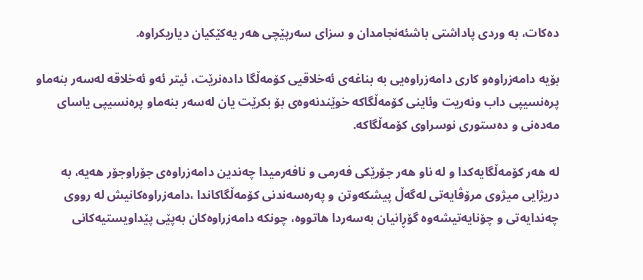ده‌كات، به‌ وردی پاداشتی باشئه‌نجامدان و سزای سه‌رپێچی هه‌ر یه‌كێكیان دیاریكراوه‌.

بۆیه‌ دامه‌زراوه‌و كاری دامه‌زراوه‌یی به‌ بناغه‌ی ئه‌خلاقیی كۆمه‌ڵگا داده‌نرێت، ئیتر ئه‌و ئه‌خلاقه‌ له‌سه‌ر بنه‌ماو پره‌نسیپی داب ونه‌ریت وئاینی كۆمه‌ڵگاكه‌ خوێندنه‌وه‌ی بۆ بكرێت یان له‌سه‌ر بنه‌ماو پره‌نسیپی یاسای مه‌ده‌نی و ده‌ستوری نوسراوی كۆمه‌ڵگاكه‌.

له‌ هه‌ر كۆمه‌ڵگایه‌كدا و له‌ ناو هه‌ر جۆرێكی فه‌رمی و نافه‌رمیدا چه‌ندین دامه‌زراوه‌ی جۆراوجۆر هه‌یه‌، به‌ دریژایی میژوی مرۆڤایه‌تی له‌گه‌ڵ پیشكه‌وتن و په‌ره‌سه‌ندنی كۆمه‌ڵگاكاندا ،دامه‌زراوه‌كانیش له‌ رووی چه‌ندایه‌تی و چۆنایه‌تیشه‌وه‌ گۆڕانیان به‌سه‌ردا هاتووه‌، چونكه‌ دامه‌زراوه‌كان به‌پێی پێداویستیه‌كانی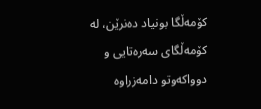كۆمه‌ڵگا بونیاد ده‌نرێن، له‌ كۆمه‌ڵگای سه‌ره‌تایی و دوواكه‌وتو دامه‌زراوه‌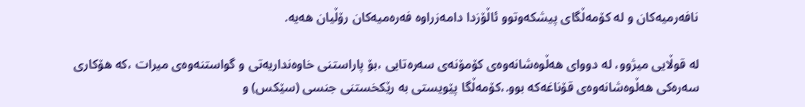نافه‌رمیه‌كان و له‌ كۆمه‌ڵگای پیشكه‌وتوو ئاڵۆزدا دامه‌زراوه‌ فه‌ره‌میه‌كان رۆڵیان هه‌یه‌.

له‌ قوڵایی میژوو، له‌ دووای هه‌ڵوه‌شانه‌وه‌ی كۆمۆنه‌ی سه‌ره‌تایی ،بۆ پاراستنی خاوه‌نداریه‌تی و گواستنه‌وه‌ی میرات ،كه‌ هۆكاری سه‌ره‌كی هه‌ڵوه‌شانه‌وه‌ی قۆناغه‌كه‌ بوو‌.،كۆمه‌ڵگا پێویستی به‌ رێكخستنی جنسی (سێكس) و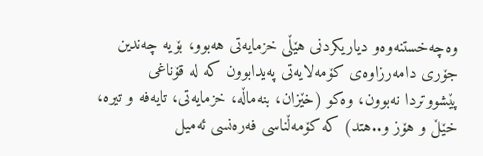وه‌چه‌خستنه‌وه‌و دیاریكردنی هێڵی خزمایه‌تی هه‌بوو‌، بۆیه‌ چه‌ندین جۆری دامه‌رزاوه‌ی كۆمه‌لایه‌تی په‌یدابوون كه‌ له‌ قۆناغی پێشووتردا نه‌بوون، وه‌كو (خێزان، بنه‌ماڵه‌، خزمایه‌تی، تایه‌فه ‌و تیره‌، خێڵ و هۆز و..هتد) كه‌ كۆمه‌ڵناسی فه‌ره‌نسی ئه‌میل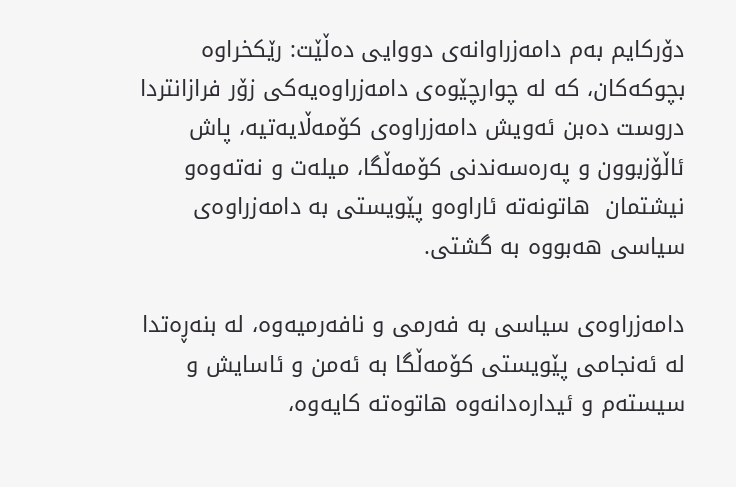دۆركایم به‌م دامه‌زراوانه‌ی دووایی ده‌ڵێت: رێكخراوه‌ بچوكه‌كان، كه‌ له‌ چوارچێوه‌ی دامه‌زراوه‌یه‌كی زۆر فرازانتردا دروست ده‌بن ئه‌ویش دامه‌زراوه‌ی كۆمه‌ڵایه‌تیه‌، پاش ئاڵۆزبوون و په‌ره‌سه‌ندنی كۆمه‌ڵگا، میله‌ت و نه‌ته‌وه‌و نیشتمان ‌ هاتونه‌ته‌ ئاراوه‌و پێویستی به‌ دامه‌زراوه‌ی سیاسی هه‌بووه‌ به‌ گشتی.

دامه‌زراوه‌ی سیاسی به‌ فه‌رمی و نافه‌رمیه‌وه‌، له‌ بنه‌ڕه‌تدا له‌ ئه‌نجامی پێویستی كۆمه‌ڵگا به‌ ئه‌من و ئاسایش و سیسته‌م و ئیداره‌دانه‌وه‌ هاتوه‌ته‌ كایه‌وه‌،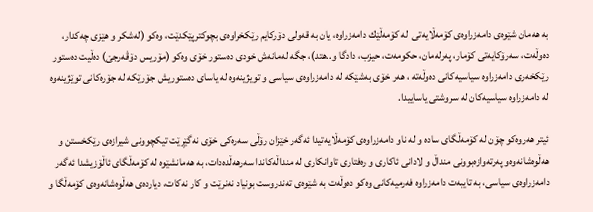به‌ هه‌مان شێوه‌ی دامه‌زراوه‌ی كۆمه‌ڵایه‌تی  له‌ كۆمه‌ڵێك دامه‌زراوه، یان به‌ قه‌ولی دۆركایم رێكخراوه‌ی بچوكترپێكدێت‌، وه‌كو‌ (له‌شكر و هێزی چه‌كدار، ده‌وڵه‌ت، سه‌رۆكایه‌تی كۆمار، په‌رله‌مان، حكومه‌ت، حیزب، دادگا و..هتد)، جگه‌ له‌مانه‌ش خودی ده‌ستور خۆی وه‌كو (مۆریس دۆڤه‌رجێ) ده‌ڵیت ده‌ستور رێكخه‌ری دامه‌زراوه‌ سیاسیه‌كانی ده‌وڵه‌ته‌ ، هه‌ر خۆی به‌شێكه‌ له‌ دامه‌زراوه‌ی سیاسی‌ و تویژینه‌وه‌ له‌ یاسای ده‌ستوریش جۆرێكه‌ له‌ جۆره‌كانی توێژینه‌وه‌ له‌ دامه‌زراوه‌ سیاسیه‌كان له‌ سروشتی یاساییدا.

ئیتر هه‌روه‌كو چۆن له‌ كۆمه‌ڵگای ساده‌ و له‌ ناو دامه‌زراوه‌ی كۆمه‌ڵایه‌تیدا ئه‌گه‌ر خێزان رۆڵی سه‌ره‌كی خۆی نه‌گێڕێت تیكچوونی شیرازه‌ی رێكخستن و هه‌ڵوه‌شانه‌وه‌و په‌رته‌وازه‌بوونی منداڵ و لادانی ئاكاری و ره‌فتاری تاوانكاری له‌ منداڵه‌كاندا سه‌رهه‌ڵده‌دات، به‌ هه‌مانشێوه‌ له‌ كۆمه‌ڵگای ئاڵۆزیشدا ئه‌گه‌ر دامه‌زراوه‌ی سیاسی،‌ به‌ تایبه‌ت دامه‌زراوه‌ فه‌رمیه‌كانی وه‌كو ده‌وڵه‌ت به‌ شێوه‌ی ته‌ندروست بونیاد نه‌نرێت و كار نه‌كات، دیارده‌ی هه‌ڵوه‌شانه‌وه‌ی كۆمه‌ڵگا و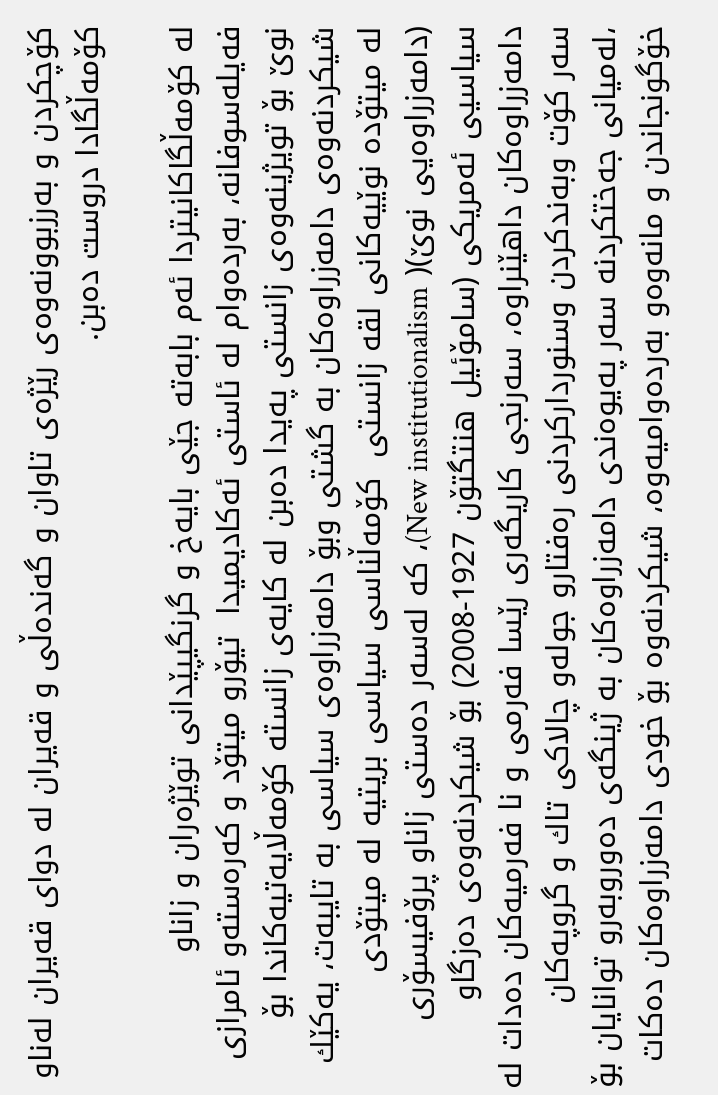كۆچكردن و به‌رزبوونه‌وه‌ی رێژه‌ی تاوان و گه‌نده‌ڵی و قه‌یران له‌ دوای قه‌یران له‌ناو كۆمه‌ڵگادا دروست ده‌بن.

له‌ كۆمه‌ڵگاكانیتردا ئه‌م بابه‌ته‌ جێی بایه‌خ و گرنگیپێدانی توێژه‌ران و زاناو فه‌یله‌سوفانه‌، به‌رده‌وام له‌ ئاستی ئه‌كادیمیدا  تیۆرو میتۆد و كه‌ره‌سته‌و ئامرازی نوێ بۆ تویژینه‌وه‌ی زانستی په‌یدا ده‌بن له‌ كایه‌ی زانسته‌ كۆمه‌ڵایه‌تیه‌كاندا بۆ شیكردنه‌وه‌ی دامه‌زراوه‌كان به‌ گشتی وبۆ دامه‌زراوه‌ی سیاسی به‌ تایبه‌ت، یه‌كێك له‌ میتۆده‌ نوێیه‌كانی لقه‌ زانستی  كۆمه‌ڵناسی سیاسی بریتیه‌ له‌ میتۆدی (دامه‌زراوه‌یی نوێ)( New institutionalism)، كه‌ له‌سه‌ر ده‌ستی زاناو پرۆفیسۆری سیاسیی ئه‌مریكی (سامۆئیل هنتگتۆن 1927-2008) بۆ شیكردنه‌وه‌ی ده‌زگاو دامه‌زراوه‌كان داهێنراوه‌، سه‌رنجی كاریگه‌ری رێسا فه‌رمی و نا فه‌رمیه‌كان ده‌دات له‌ سه‌ر كۆت وبه‌ندكردن وسنورداركردنی ره‌فتارو جوله‌و چالاكی تاك و گروپه‌كان ،له‌میانی جه‌ختكردنه‌ سه‌ر په‌یوه‌ندی دامه‌زراوه‌كان به‌ ژینگه‌ی ده‌وروبه‌رو توانایان بۆ خۆگونجاندن و مانه‌وه‌و به‌رده‌وامیه‌وه‌، شیكردنه‌وه‌ بۆ خودی دامه‌زراوه‌كان ده‌كات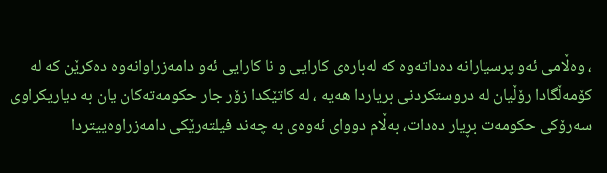، وه‌ڵامی ئه‌و پرسیارانه‌ ده‌داته‌وه‌ كه‌ له‌باره‌ی كارایی و نا كارایی ئه‌و دامه‌زراوا‌نه‌وه‌ ده‌كرێن كه‌ له‌ كۆمه‌ڵگادا رۆڵیان له‌ دروستكردنی بریاردا هه‌یه‌ ، له‌ كاتێكدا زۆر جار حكومه‌ته‌كان یان به‌ دیاریكراوی سه‌رۆكی حكومه‌ت بڕیار ده‌دات، به‌ڵام دووای ئه‌وه‌ی به‌ چه‌ند فیلته‌رێكی دامه‌زراوه‌ییتردا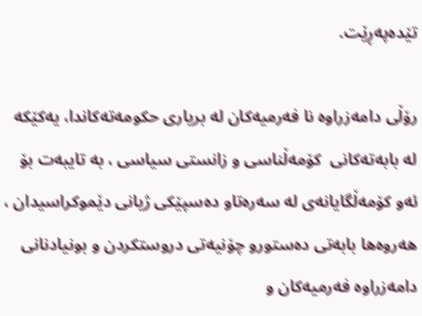تێده‌په‌ڕێت.

رۆڵی دامه‌زراوه‌ نا فه‌رمیه‌كان له‌ بریاری حكومه‌ته‌كاندا، یه‌كێكه‌ له‌ بابه‌‌ته‌كانی  كۆمه‌ڵناسی و زانستی سیاسی ، به‌ تایبه‌ت بۆ ئه‌و كۆمه‌ڵگایانه‌ی له‌ سه‌ره‌تاو ده‌سپێكی ژیانی دێموكراسیدان ، هه‌روه‌ها بابه‌تی ده‌ستورو چۆنیه‌تی دروستكردن و بونیادنانی دامه‌زراوه‌ فه‌رمیه‌كان و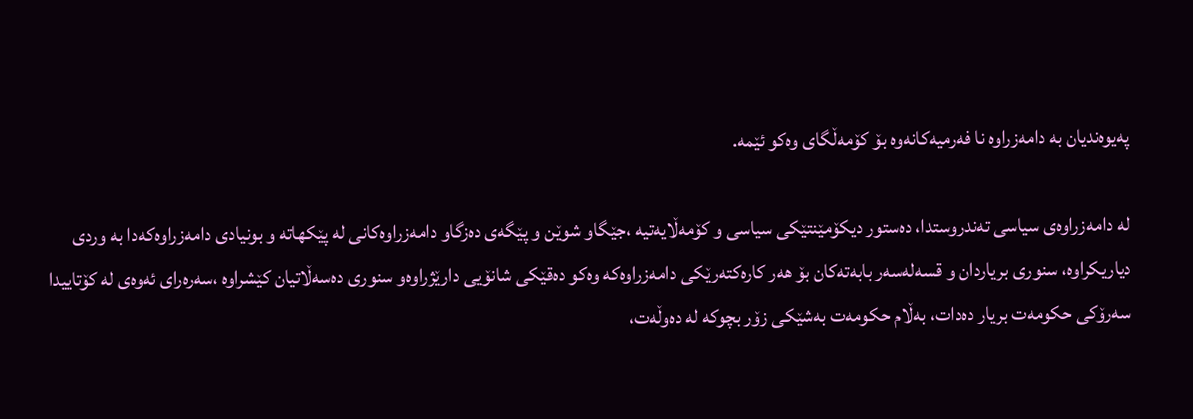په‌یوه‌ندیان به‌ دامه‌زراوه‌ نا فه‌رمیه‌كانه‌وه‌ بۆ كۆمه‌ڵگای وه‌كو ئێمه‌.

له‌ دامه‌زراوه‌ی سیاسی ته‌ندروستدا، ده‌ستور دیكۆمێنتێكی سیاسی و كۆمه‌ڵایه‌تیه‌ ،جێگاو شوێن و پێگه‌ی ده‌زگاو دامه‌زراوه‌كانی له‌ پێكهاته ‌و بونیادی دامه‌زراوه‌كه‌دا به‌ وردی دیاریكراوه‌، سنوری بریاردان و قسه‌له‌سه‌ر بابه‌ته‌كان بۆ هه‌ر كاره‌كته‌رێكی دامه‌زراوه‌كه‌‌ وه‌كو ده‌قێكی شانۆیی دارێژراوه‌و سنوری ده‌سه‌ڵاتیان كێشراوه‌ ،سه‌ره‌رای ئه‌وه‌ی له‌ كۆتاییدا سه‌رۆكی حكومه‌ت بریار ده‌دات، به‌ڵام حكومه‌ت به‌شێكی زۆر بچوكه‌ له‌ ده‌وڵه‌ت،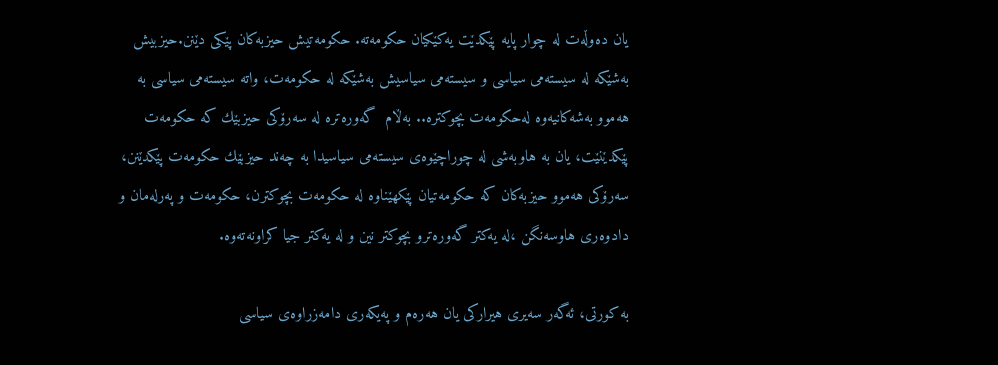یان ده‌وڵه‌ت له‌ چوار پایه‌ پێكدێت یه‌كێكیان حكومه‌ته‌. حكومه‌تیش حیزبه‌كان پێكی دێنن.حیزبیش به‌شێكه‌ له‌ سیسته‌می سیاسی و سیسته‌می سیاسیش به‌شێكه‌ له‌ حكومه‌ت، واته‌ سیسته‌می سیاسی به‌ هه‌موو به‌شه‌كانیه‌وه‌ له‌حكومه‌ت بچوكتره‌.. به‌ڵام  گه‌وره‌تره‌ له‌ سه‌رۆكی حیزبێك كه‌ حكومه‌ت پێكدێنێت، یان به‌ هاوبه‌شی له‌ چوراچێوه‌ی سیسته‌می سیاسیدا به‌ چه‌ند حیزبێك حكومه‌ت پێكدێنن، سه‌رۆكی هه‌موو حیزبه‌كان كه‌ حكومه‌تیان پێكهێناوه‌ له‌ حكومه‌ت بچوكترن، حكومه‌ت و په‌رله‌مان و دادوه‌ری هاوسه‌نگن ،له‌ یه‌كتر گه‌وره‌ترو بچوكتر نین و له‌ یه‌كتر جیا كراونه‌ته‌وه‌.

به‌ كورتی، ‌ئه‌گه‌ر سه‌یری هیراركی‌ یان هه‌ره‌م و په‌یكه‌ری دامه‌زراوه‌ی سیاسی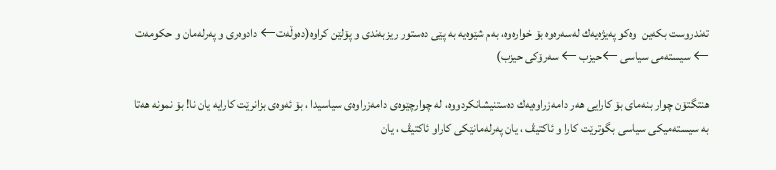ته‌ندروست بكه‌ین  وه‌كو په‌یژه‌یه‌ك له‌سه‌ره‌وه‌ بۆ خواره‌وه‌، به‌م شێوه‌یه‌ به‌ پێی ده‌ستور ریزبه‌ندی و پۆلێن كراوه‌(ده‌وڵه‌ت← دادوه‌ری و په‌رله‌مان و حكومه‌ت ← سیسته‌می سیاسی ←حیزب ← سه‌رۆكی حیزب)

هنتگتۆن چوار بنه‌مای بۆ كارایی هه‌ر دامه‌زراوه‌یه‌ك ده‌ستنیشانكردووه‌، له‌ چوارچێوه‌ی دامه‌زراوه‌ی سیاسیدا ، بۆ ئه‌وه‌ی بزانرێت كارایه‌ یان نا! بۆ نمونه‌ هه‌تا به‌ سیسته‌میكی سیاسی بگوترێت كارا و ئاكتیڤ ، یان په‌رله‌مانێكی كاراو ئاكتیڤ ، یان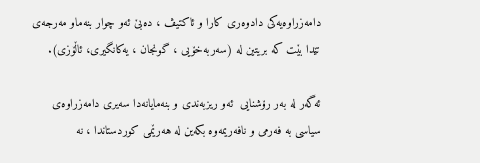دامه‌زراوه‌یه‌كی دادوه‌ری كارا و ئاكتیڤ ، ده‌بێ ئه‌و چوار بنه‌ماو مه‌رجه‌ی تێدا بێت كه‌ بریتین له‌ (سه‌ربه‌خۆیی ، گونجان ، یه‌كانگیری، ئاڵۆزی).

ئه‌گه‌ر له‌ به‌ر رۆشنایی  ئه‌و ریزبه‌ندی و بنه‌مایانه‌دا سه‌یری دامه‌زراوه‌ی سیاسی به‌ فه‌رمی و نافه‌ریمه‌وه‌ بكه‌ین له‌ هه‌رێمی كوردستاندا ، نه‌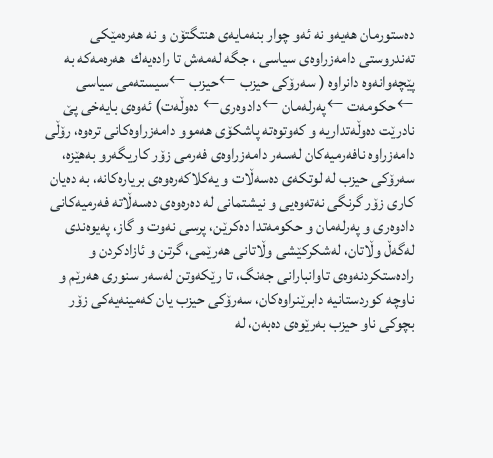ده‌ستورمان هه‌یه‌و نه‌ ئه‌و چوار بنه‌مایه‌ی هنتگتۆن و نه‌ هه‌ره‌مێكی ته‌ندروستی دامه‌زراوه‌ی سیاسی‌ ، جگه‌ له‌مه‌ش تا راده‌یه‌ك  هه‌‌ره‌مه‌كه‌‌ به‌ پێچه‌وانه‌وه‌ دانراوه‌ ( سه‌رۆكی حیزب ←حیزب ←سیسته‌می سیاسی ←حكومه‌ت ←په‌رله‌مان ←دادوه‌ری← ده‌وڵه‌ت) ئه‌وه‌ی بایه‌خی پێ نادرێت ده‌وڵه‌تداریه‌ و كه‌وتوه‌ته‌ پاشكۆی هه‌موو دامه‌زراوه‌كانی تره‌وه‌،‌ رۆڵی دامه‌زراوه‌ نافه‌رمیه‌كان له‌سه‌ر دامه‌زراوه‌ی فه‌رمی زۆر كاریگه‌رو به‌هێزه‌، سه‌رۆكی حیزب له‌ لوتكه‌ی ده‌سه‌ڵات و یه‌كلاكه‌ره‌وه‌ی بریاره‌كانه‌، به‌ ده‌یان كاری زۆر گرنگی نه‌ته‌وه‌یی و نیشتمانی له‌ ده‌ره‌وه‌ی ده‌سه‌ڵاته‌ فه‌رمیه‌كانی دادوه‌ری و په‌رله‌مان و حكومه‌تدا ده‌كرێن، پرسی نه‌وت و گاز، په‌یوه‌ندی له‌گه‌ڵ وڵاتان، له‌شكركێشی وڵاتانی هه‌رێمی، گرتن و ئازادكردن و راده‌ستكردنه‌وه‌ی تاوانبارانی جه‌نگ، تا رێكه‌وتن له‌سه‌ر سنوری هه‌رێم و ناوچه‌ كوردستانیه‌ دابرێنراوه‌كان، سه‌رۆكی حیزب یان كه‌مینه‌یه‌كی زۆر بچوكی ناو حیزب به‌رێوه‌ی ده‌به‌ن، له‌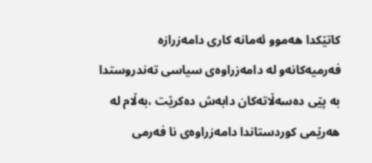كاتێكدا هه‌موو ئه‌مانه‌ كاری دامه‌زرازه‌ فه‌رمیه‌كانه‌و له‌ دامه‌زراوه‌ی سیاسی ته‌ندروستدا به‌ پێی ده‌سه‌ڵاته‌كان دابه‌ش ده‌كرێت‌ ،به‌ڵام له‌ هه‌رێمی كوردستاندا دامه‌زراوه‌ی نا فه‌رمی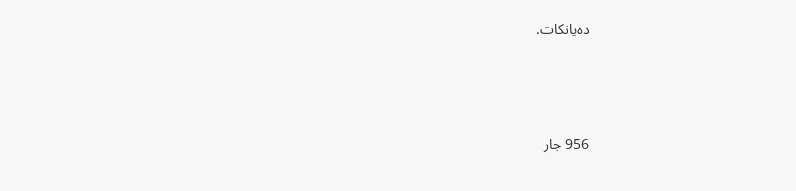ده‌یانكات.




956 جار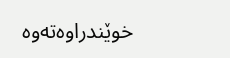خوێندراوەتەوە